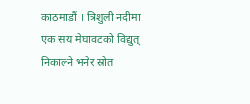काठमाडौं । त्रिशुली नदीमा एक सय मेघावटको विद्युत् निकाल्ने भनेर स्रोत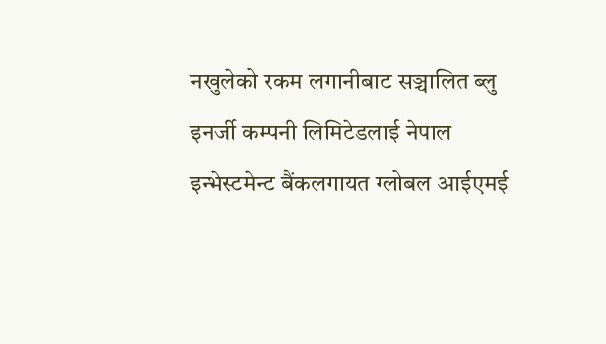नखुलेको रकम लगानीबाट सञ्चालित ब्लु इनर्जी कम्पनी लिमिटेडलाई नेपाल इन्भेस्टमेन्ट बैंकलगायत ग्लोबल आईएमई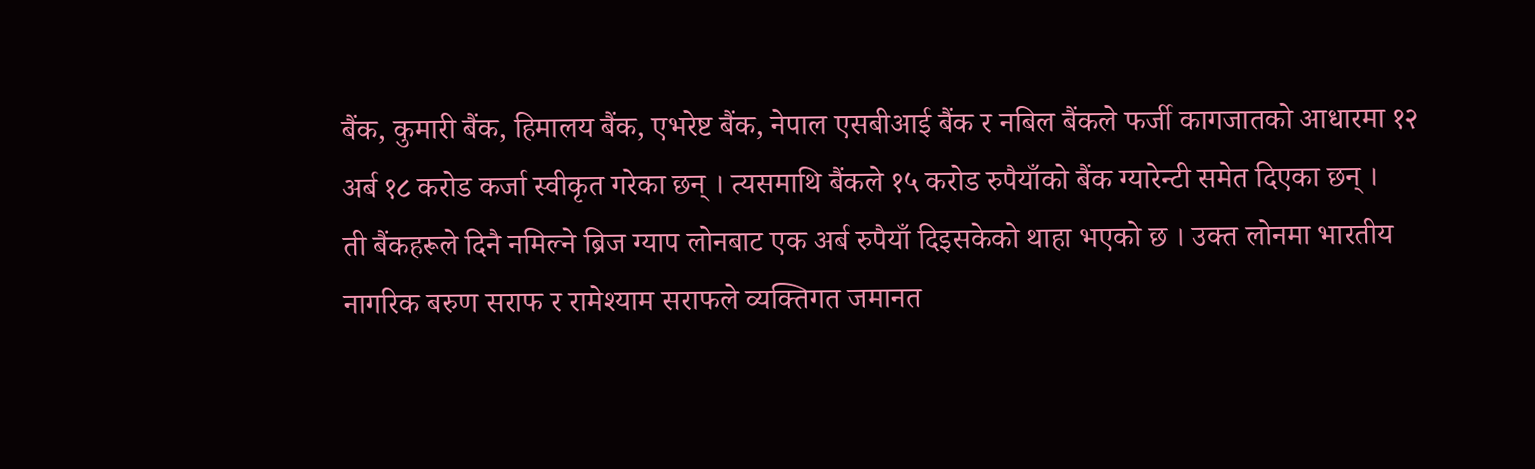बैंक, कुमारी बैंक, हिमालय बैंक, एभरेष्ट बैंक, नेपाल एसबीआई बैंक र नबिल बैंकले फर्जी कागजातको आधारमा १२ अर्ब १८ करोड कर्जा स्वीकृत गरेका छन् । त्यसमाथि बैंकले १५ करोड रुपैयाँको बैंक ग्यारेन्टी समेत दिएका छन् ।
ती बैंकहरूले दिनै नमिल्ने ब्रिज ग्याप लोनबाट एक अर्ब रुपैयाँ दिइसकेको थाहा भएको छ । उक्त लोनमा भारतीय नागरिक बरुण सराफ र रामेश्याम सराफले व्यक्तिगत जमानत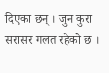दिएका छन् । जुन कुरा सरासर गलत रहेको छ ।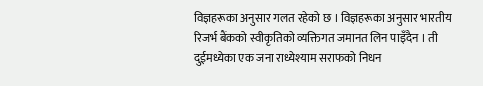विज्ञहरूका अनुसार गलत रहेको छ । विज्ञहरूका अनुसार भारतीय रिजर्भ बैंकको स्वीकृतिको व्यक्तिगत जमानत लिन पाइँदैन । ती दुईमध्येका एक जना राध्येश्याम सराफको निधन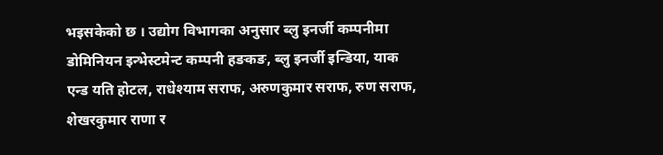भइसकेको छ । उद्योग विभागका अनुसार ब्लु इनर्जी कम्पनीमा डोमिनियन इन्भेस्टमेन्ट कम्पनी हङकङ, ब्लु इनर्जी इन्डिया, याक एन्ड यति होटल, राधेश्याम सराफ, अरुणकुमार सराफ, रुण सराफ, शेखरकुमार राणा र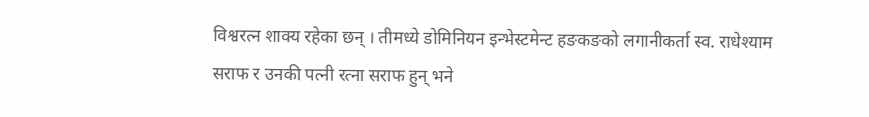विश्वरत्न शाक्य रहेका छन् । तीमध्ये डोमिनियन इन्भेस्टमेन्ट हङकङको लगानीकर्ता स्व. राधेश्याम सराफ र उनकी पत्नी रत्ना सराफ हुन् भने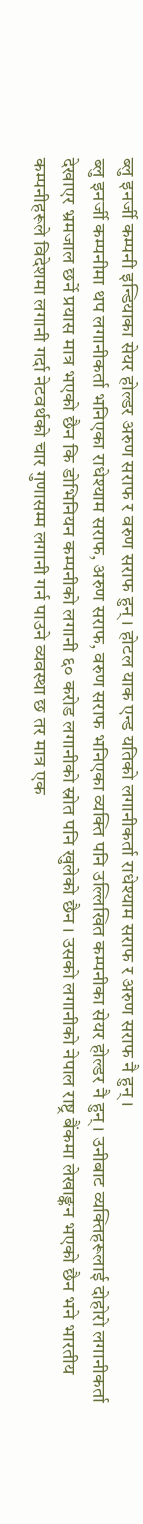ब्लु इनर्जी कम्पनी इन्डियाका सेयर होल्डर अरुण सराफ र वरुण सराफ हुन् । होटल याक एन्ड यतिको लगानीकर्ता राधेश्याम सराफ र अरुण सराफ नै हुन् ।
ब्लु इनर्जी कम्पनीमा थप लगानीकर्ता भनिएका राधेश्याम सराफ, अरुण सराफ, वरुण सराफ भनिएका व्यक्ति पनि उल्लिखित कम्पनीका सेयर होल्डर नै हुन् । उनीबाट व्यक्तिहरूलाई दोहोरो लगानीकर्ता देखाएर भ्रमजाल छर्ने प्रयास मात्र भएको छैन कि डोभिनियन कम्पनीको लगानी ६० करोड लगानीको स्रोत पनि खुलेको छैन । उसको लगानीको नेपाल राष्ट्र बैंकमा लेखाङ्कन भएको छैन भने भारतीय कम्पनीहरूले विदेशमा लगानी गर्दा नेटवर्थको चार गुणासम्म लगानी गर्न पाउने व्यवस्था छ तर मात्र एक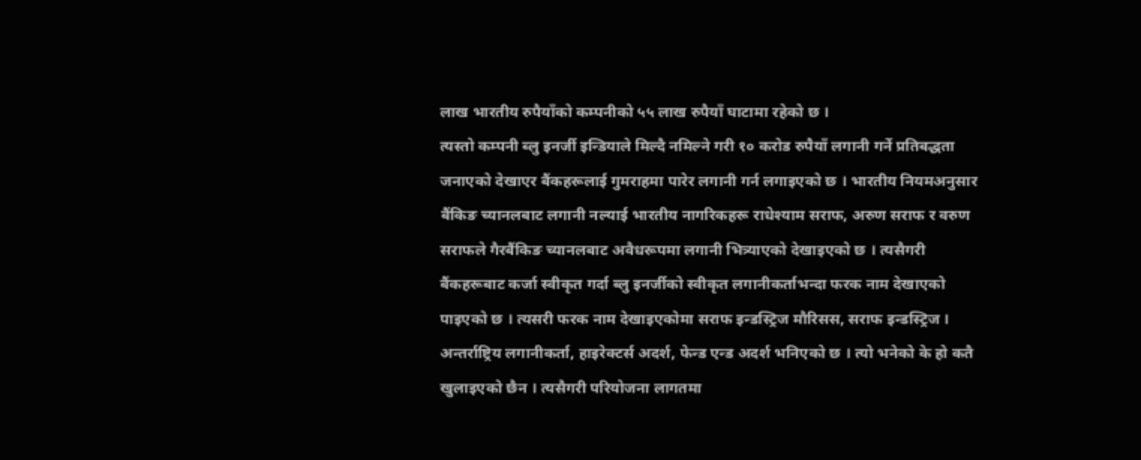लाख भारतीय रुपैयाँको कम्पनीको ५५ लाख रुपैयाँ घाटामा रहेको छ ।
त्यस्तो कम्पनी ब्लु इनर्जी इन्डियाले मिल्दै नमिल्ने गरी १० करोड रुपैयाँ लगानी गर्ने प्रतिबद्धता जनाएको देखाएर बैंकहरूलाई गुमराहमा पारेर लगानी गर्न लगाइएको छ । भारतीय नियमअनुसार बैंकिङ च्यानलबाट लगानी नल्याई भारतीय नागरिकहरू राधेश्याम सराफ, अरुण सराफ र वरुण सराफले गैरबैंकिङ च्यानलबाट अवैधरूपमा लगानी भित्र्याएको देखाइएको छ । त्यसैगरी बैंकहरूबाट कर्जा स्वीकृत गर्दा ब्लु इनर्जीको स्वीकृत लगानीकर्ताभन्दा फरक नाम देखाएको पाइएको छ । त्यसरी फरक नाम देखाइएकोमा सराफ इन्डस्ट्रिज मौरिसस, सराफ इन्डस्ट्रिज । अन्तर्राष्ट्रिय लगानीकर्ता, हाइरेक्टर्स अदर्श, फेन्ड एन्ड अदर्श भनिएको छ । त्यो भनेको के हो कतै खुलाइएको छैन । त्यसैगरी परियोजना लागतमा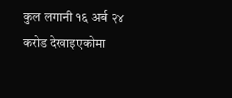कुल लगानी १६ अर्ब २४ करोड देखाइएकोमा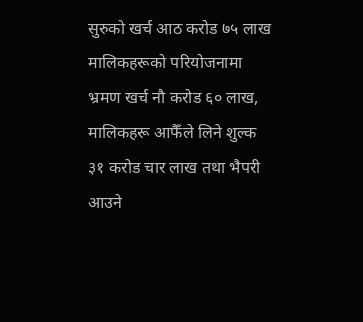सुरुको खर्च आठ करोड ७५ लाख मालिकहरूको परियोजनामा भ्रमण खर्च नौ करोड ६० लाख, मालिकहरू आफैँले लिने शुल्क ३१ करोड चार लाख तथा भैपरी आउने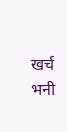खर्च भनी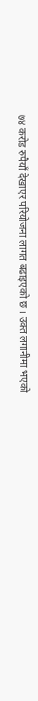७४ करोड रुपैयाँ देखाएर परियोजना लागत बढाइएको छ । उक्त लगानीमा भएको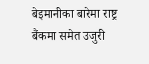बेइमानीका बारेमा राष्ट्र बैंकमा समेत उजुरी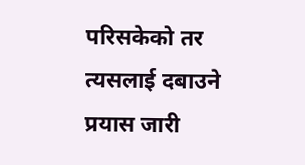परिसकेको तर त्यसलाई दबाउने प्रयास जारी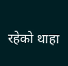रहेको थाहा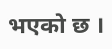भएको छ ।